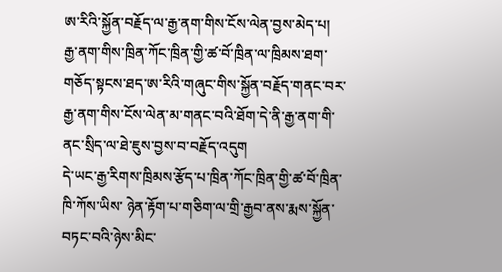ཨ་རིའི་སྐྱོན་བརྗོད་ལ་རྒྱ་ནག་གིས་ངོས་ལེན་བྱས་མེད་པ།
རྒྱ་ནག་གིས་ཁྲིན་ཀོང་ཁྲིན་གྱི་ཚ་བོ་ཁྲིན་ལ་ཁྲིམས་ཐག་གཅོད་སྟངས་ཐད་ཨ་རིའི་གཞུང་གིས་སྐྱོན་བརྗོད་གནང་བར་རྒྱ་ནག་གིས་ངོས་ལེན་མ་གནང་བའི་ཐོག་དེ་ནི་རྒྱ་ནག་གི་ནང་སྲིད་ལ་ཐེ་ཇུས་བྱས་བ་བརྗོད་འདུག
དེ་ཡང་རྒྱ་རིགས་ཁྲིམས་རྩོད་པ་ཁྲིན་ཀོང་ཁྲིན་གྱི་ཚ་བོ་ཁྲིན་ཁི་ཀོས་ཡིས་ ཉེན་རྟོག་པ་གཅིག་ལ་གྲི་རྒྱབ་ནས་རྨས་སྐྱོན་བཏང་བའི་ཉེས་མིང་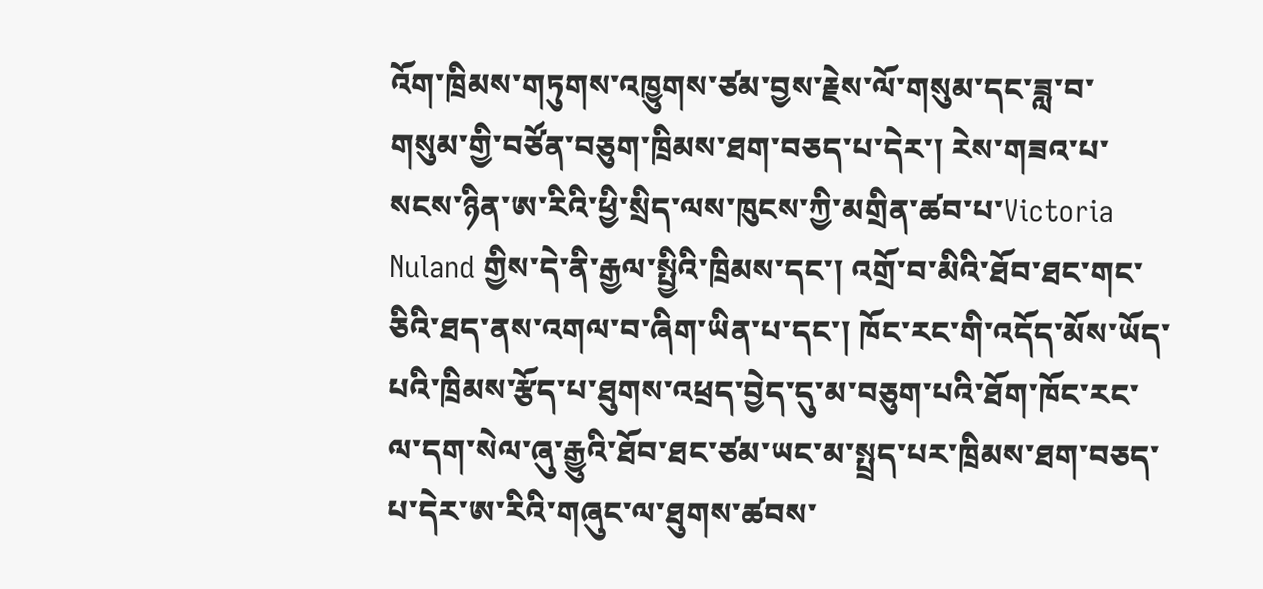འོག་ཁྲིམས་གཏུགས་འཁྱུགས་ཙམ་བྱས་རྗེས་ལོ་གསུམ་དང་ཟླ་བ་གསུམ་གྱི་བཙོན་བཅུག་ཁྲིམས་ཐག་བཅད་པ་དེར་། རེས་གཟའ་པ་སངས་ཉིན་ཨ་རིའི་ཕྱི་སྲིད་ལས་ཁུངས་ཀྱི་མགྲིན་ཚབ་པ་Victoria Nuland གྱིས་དེ་ནི་རྒྱལ་སྤྱིའི་ཁྲིམས་དང་། འགྲོ་བ་མིའི་ཐོབ་ཐང་གང་ཅིའི་ཐད་ནས་འགལ་བ་ཞིག་ཡིན་པ་དང་། ཁོང་རང་གི་འདོད་མོས་ཡོད་པའི་ཁྲིམས་རྩོད་པ་ཐུགས་འཕྲད་བྱེད་དུ་མ་བཅུག་པའི་ཐོག་ཁོང་རང་ལ་དག་སེལ་ཞུ་རྒྱུའི་ཐོབ་ཐང་ཙམ་ཡང་མ་སྤྲད་པར་ཁྲིམས་ཐག་བཅད་པ་དེར་ཨ་རིའི་གཞུང་ལ་ཐུགས་ཚབས་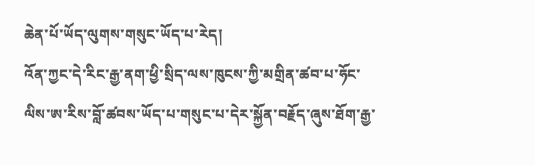ཆེན་པོ་ཡོད་ལུགས་གསུང་ཡོད་པ་རེད།
འོན་ཀྱང་དེ་རིང་རྒྱ་ནག་ཕྱི་སྲིད་ལས་ཁུངས་ཀྱི་མགྲིན་ཚབ་པ་ཧོང་ལིས་ཨ་རིས་བློ་ཚབས་ཡོད་པ་གསུང་པ་དེར་སྐྱོན་བརྗོད་ཞུས་ཐོག་རྒྱ་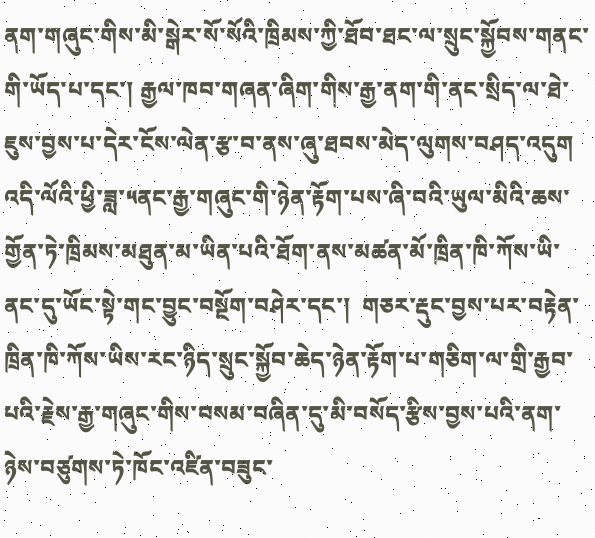ནག་གཞུང་གིས་མི་སྒེར་སོ་སོའི་ཁྲིམས་ཀྱི་ཐོབ་ཐང་ལ་སྲུང་སྐྱོབས་གནང་གི་ཡོད་པ་དང་། རྒྱལ་ཁབ་གཞན་ཞིག་གིས་རྒྱ་ནག་གི་ནང་སྲིད་ལ་ཐེ་ཇུས་བྱས་པ་དེར་ངོས་ལེན་རྩ་བ་ནས་ཞུ་ཐབས་མེད་ལུགས་བཤད་འདུག  འདི་ལོའི་ཕྱི་ཟླ་༥ནང་རྒྱ་གཞུང་གི་ཉེན་རྟོག་པས་ཞི་བའི་ཡུལ་མིའི་ཆས་གྱོན་ཏེ་ཁྲིམས་མཐུན་མ་ཡིན་པའི་ཐོག་ནས་མཚན་མོ་ཁྲིན་ཁི་ཀོས་ཡི་ནང་དུ་ཡོང་སྟེ་གང་བྱུང་བསྔོག་བཤེར་དང་།  གཅར་རྡུང་བྱས་པར་བརྟེན་ཁྲིན་ཁི་ཀོས་ཡིས་རང་ཉིད་སྲུང་སྐྱོབ་ཆེད་ཉེན་རྟོག་པ་གཅིག་ལ་གྲི་རྒྱབ་པའི་རྗེས་རྒྱ་གཞུང་གིས་བསམ་བཞིན་དུ་མི་བསོད་རྩིས་བྱས་པའི་ནག་ཉེས་བཙུགས་ཏེ་ཁོང་འཛིན་བཟུང་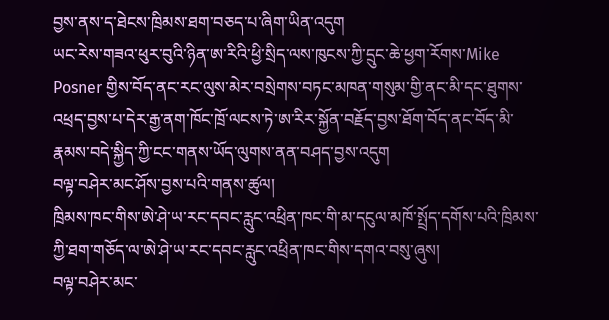བྱས་ནས་ད་ཐེངས་ཁྲིམས་ཐག་བཅད་པ་ཞིག་ཡིན་འདུག
ཡང་རེས་གཟའ་ཕུར་བུའི་ཉིན་ཨ་རིའི་ཕྱི་སྲིད་ལས་ཁུངས་ཀྱི་དྲུང་ཆེ་ཕྱག་རོགས་Mike Posner གྱིས་བོད་ནང་རང་ལུས་མེར་བསྲེགས་བཏང་མཁན་གསུམ་གྱི་ནང་མི་དང་ཐུགས་འཕྲད་བྱས་པ་དེར་རྒྱ་ནག་ཁོང་ཁྲོ་ལངས་ཏེ་ཨ་རིར་སྐྱོན་བརྗོད་བྱས་ཐོག་བོད་ནང་བོད་མི་རྣམས་བདེ་སྐྱིད་ཀྱི་ངང་གནས་ཡོད་ལུགས་ནན་བཤད་བྱས་འདུག
བལྟ་བཤེར་མང་ཤོས་བྱས་པའི་གནས་ཚུལ།
ཁྲིམས་ཁང་གིས་ཨེ་ཤེ་ཡ་རང་དབང་རླུང་འཕྲིན་ཁང་གི་མ་དངུལ་མཁོ་སྤྲོད་དགོས་པའི་ཁྲིམས་ཀྱི་ཐག་གཅོད་ལ་ཨེ་ཤེ་ཡ་རང་དབང་རླུང་འཕྲིན་ཁང་གིས་དགའ་བསུ་ཞུས།
བལྟ་བཤེར་མང་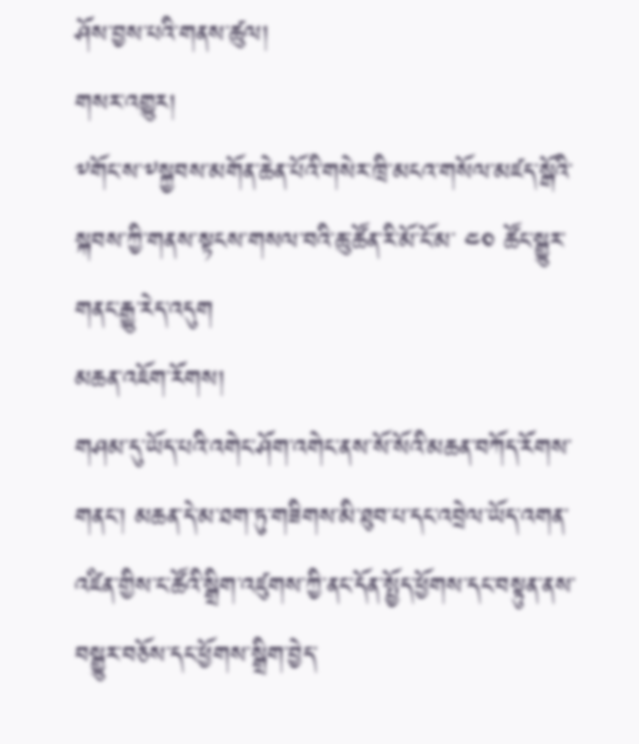ཤོས་བྱས་པའི་གནས་ཚུལ།
གསར་འགྱུར།
༸གོང་ས་༸སྐྱབས་མགོན་ཆེན་པོའི་གསེར་ཁྲི་མངའ་གསོལ་མཛད་སྒོའི་སྐབས་ཀྱི་གནས་སྟངས་གསལ་བའི་ཆུ་ཚོན་རི་མོ་ངོ་མ་ ༤༠ ཚོང་སྒྱུར་གནང་རྒྱུ་རེད་འདུག
མཆན་འཇོག་རོགས།
གཤམ་དུ་ཡོད་པའི་འགེང་ཤོག་འགེང་ནས་སོ་སོའི་མཆན་བཀོད་རོགས་གནང་། མཆན་དེ་མ་ཐག་ཏུ་གཟིགས་མི་ཐུབ་པ་དང་འབྲེལ་ཡོད་འགན་འཛིན་གྱིས་ང་ཚོའི་སྒྲིག་འཛུགས་ཀྱི་ནང་དོན་སྤྱོད་ཕྱོགས་དང་བསྟུན་ནས་བསྒྱུར་བཅོས་དང་ཕྱོགས་སྒྲིག་བྱེད་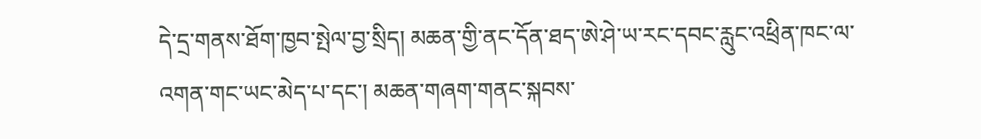དེ་དྲ་གནས་ཐོག་ཁྱབ་སྤེལ་བྱ་སྲིད། མཆན་གྱི་ནང་དོན་ཐད་ཨེ་ཤེ་ཡ་རང་དབང་རླུང་འཕྲིན་ཁང་ལ་འགན་གང་ཡང་མེད་པ་དང་། མཆན་གཞག་གནང་སྐབས་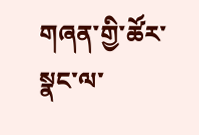གཞན་གྱི་ཚོར་སྣང་ལ་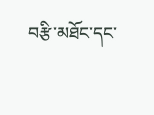བརྩི་མཐོང་དང་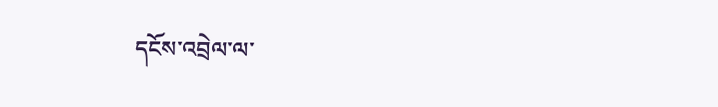དངོས་འབྲེལ་ལ་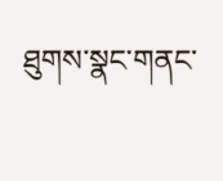ཐུགས་སྣང་གནང་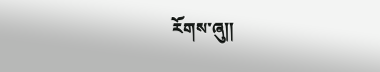རོགས་ཞུ༎